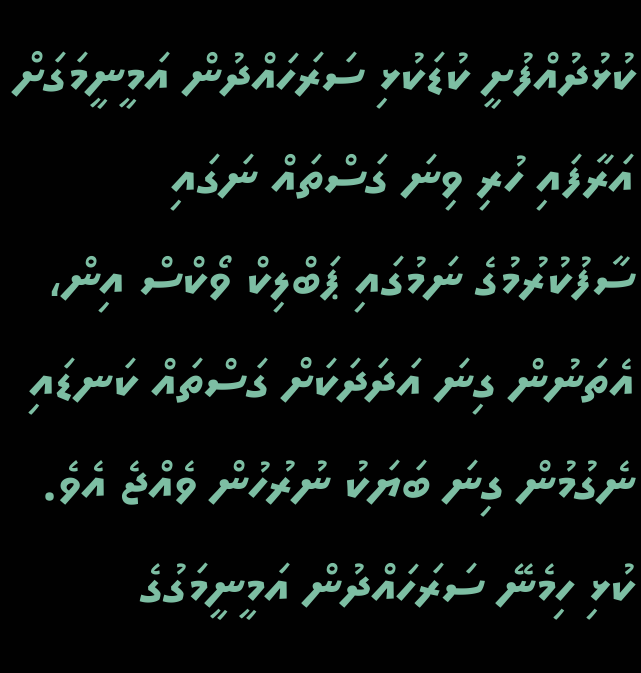ކުޅުދުއްފުށީ ކުޑަކުޅި ސަރަހައްދުން އަމީނީމަގަށް އަރާފައި ހުރި ވިނަ ގަސްތައް ނަގައި ސާފުކުރުމުގެ ނަމުގައި ޕަބްލިކް ވޯކްސް އިން، އެތަނުން ގިނަ އަދަދަކަށް ގަސްތައް ކަނޑައި ނެގުމުން ގިނަ ބަޔަކު ނުރުހުން ވެއްޖެ އެވެ.
ކުޅި ހިމެނޭ ސަރަހައްދުން އަމީނީމަގުގެ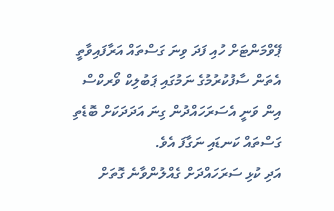ޕޭވްމަންޓަށް ހުއި ފަދަ ވިނަ ގަސްތައް އަރާފައިވާތީ އެތަން ސާފުކުރުމުގެ ނަމުގައި ޕަބުލިކް ވޯރކްސް އިން ވަނީ އެސަރަހައްދުން ގިނަ އަދަދަކަށް ބޮޑެތި ގަސްތައް ކަނޑައި ނަގާފަ އެވެ.
އަދި ކުޅި ސަރަހައްދަށް ގެއްލުންވާނެ ގޮތަށް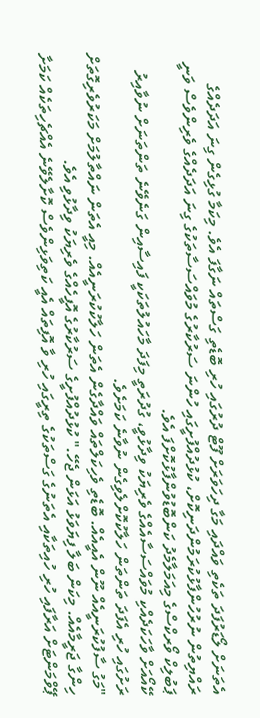އެތަނަށް ލޯޑަރުފަދަ ތަކެތި ވައްދައި މަގާ ދިހަވަރަށް ފޫޓް ދުރުގައި ހުރި ބޮޑެތި ގަސްތައް ނަގާފަ އެވެ. މިކަމާ ގުޅިގެން ގިނަ އަދަދެއްގެ ރައްޔިތުން ނުރުހުންފާޅުކުރަމުންދަނިކޮށް، ކުޅުދުއްފުށީގައި ހުންނަ ސަރުކާރުގެ މުވައްސަސާތަކުގެ ގިނަ އަދަދެއްގެ ވެރިންވެސް ވަނީ ޕަބުލިކް ވޯރކްސްގެ މިއަމަލާމެދު ކަންބޮޑުވުންފާޅުކޮށްފަ އެވެ.
ކޭއޯއަށް ވާހަކަދެއްކި މުވައްސަސާއެއްގެ ވެރިޔަކު ވިދާޅުވީ، ގުދުރަތީ މިފަދަ މާހައުލުތަކަކީ ފައިސާއިން ގަނެވޭނެ ތަންތަނަށް ނުވާއިރު ރަށުގައި ހުރި އެފަދަ ތަންތަން ހަލާކުކޮށްލެވިގެން ނުވާނެ ކަމަށެވެ.
"މަގު ސާފުކުރަނީއެއް ނޫން އެއީއެއް. ބޮޑެތި ވެހިކަލްތައް ވައްދާގެން އެތަން ހަލާކުކުރަނީއެއް. މިއީ އެތަން ނައްތާލުމަށް މަކަރުވެރިގޮތަށް ހިންގާ ޖަރީމާއެއް. މިކަން ބަލާ ފިޔަވަޅު އަޅަން ޖެހޭ." ކުޅުދުއްފުށީގެ ސަރުކާރުގެ އޮފީހެއްގެ ވެރިޔަކު ވިދާޅުވި އެވެ.
ޕޭވްމަންޓަށް އަރާފައި ހުރި ހުއިތަކާއި އެތަނުގެ ގަސްތަކުގެ ތިރީގައި ހުރި ވާ އޮފިތައް އެއީ ކަތިވަޅިންވެސް ކޮށާލެވޭނެ އެއްޗެހިތަކެއް ކަމަށާ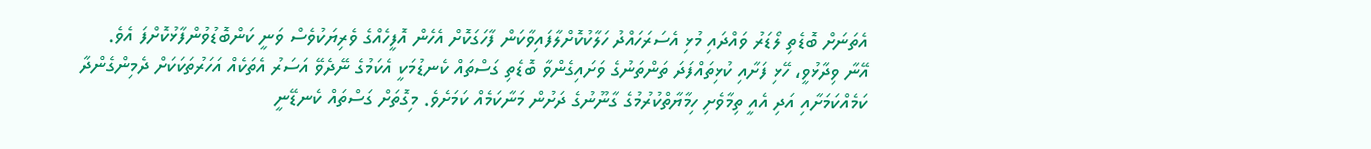އެތަނަށް ބޮޑެތި ލޯޑަރު ވައްދައި މުޅި އެސަރަހައްދު ހަލާކުކޮށްލާފައިވާކަން ފާހަގަކޮށް އެހެން އޮފީހެއްގެ ވެރިޔަކުވެސް ވަނީ ކަންބޮޑުވުންފާޅުކޮށްފަ އެވެ.
އޭނާ ވިދާޅުވީ، ހޭޅި ފަށާއި ކުޅިތައްފަދަ ތަންތަނުގެ ވަށައިގެންވާ ބޮޑެތި ގަސްތައް ކެނޑުމަކީ އެކަމުގެ ނޭދެވޭ އަސަރު އެތަކެއް އަހަރުތަކަކަށް ދެމިންގެންދާ ކަމެއްކަމަށާއި އަދި އެއީ ތިމާވެށި ހިމާޔާތްކުރުމުގެ ގާނޫނުގެ ދަށުން މަނާކަމެއް ކަމަށެވެ. މިގޮތަށް ގަސްތައް ކެނޑޭނީ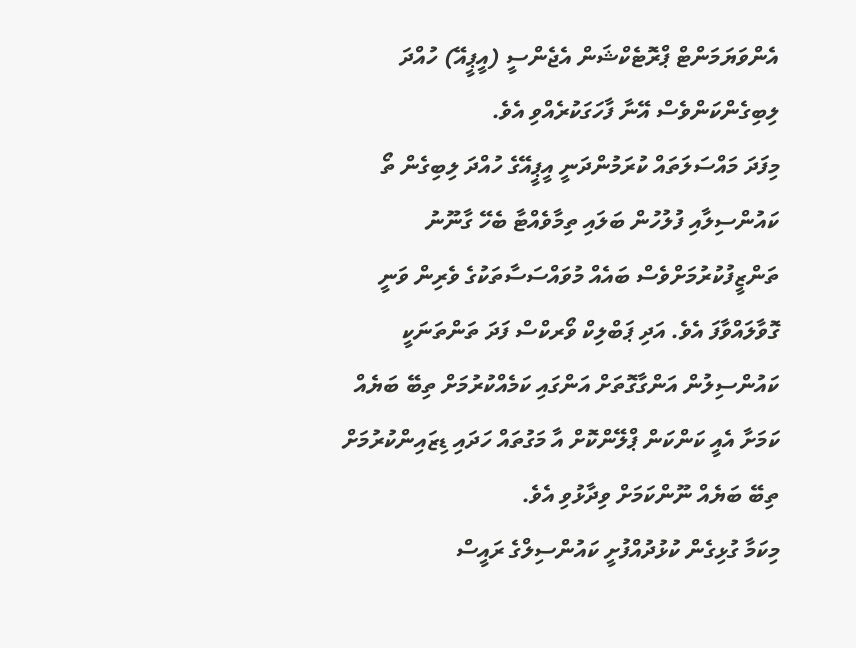އެންވަޔަމަންޓް ޕްރޮޓެކްޝަން އެޖެންސީ (އީޕީއޭ) ހުއްދަ ލިބިގެންކަންވެސް އޭނާ ފާހަގަކުރެއްވި އެވެ.
މިފަދަ މައްސަލަތައް ކުރަމުންދަނީ އީޕީއޭގެ ހުއްދަ ލިބިގެން ތޯ ކައުންސިލާއި ފުލުހުން ބަލައި ތިމާވެއްޓާ ބެހޭ ގާނޫނު ތަންޒީފުކުރުމަށްވެސް ބައެއް މުވައްސަސާތަކުގެ ވެރިން ވަނީ ގޮވާލައްވާފަ އެވެ. އަދި ޕަބްލިކް ވޯރކްސް ފަދަ ތަންތަނަކީ ކައުންސިލުން އަންގާގޮތަށް އަންގައި ކަމެއްކުރުމަށް ތިބޭ ބަޔެއް ކަމަށާ އެއީ ކަންކަން ޕްލޭންކޮށް އާ މަގުތައް ހަދައި ޑިޒައިންކުރުމަށް ތިބޭ ބަޔެއް ނޫންކަމަށް ވިދާޅުވި އެވެ.
މިކަމާ ގުޅިގެން ކުޅުދުއްފުށީ ކައުންސިލްގެ ރައީސް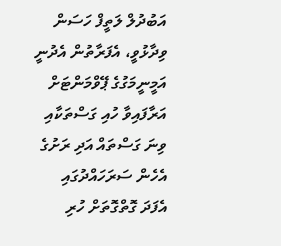އަބުދުލް ލަތީފް ހަސަން ވިދާޅުވީ، އެފަރާތުން އެދުނީ އަމީނީމަގުގެ ޕޭވްމަންޓަށް އަރާފައިވާ ހުއި ގަސްތަކާއި ވިނަ ގަސްތައް އަދި ރަށުގެ އެހެން ސަރަހައްދުގައި އެފަދަ ގޮތްގޮތަށް ހުރި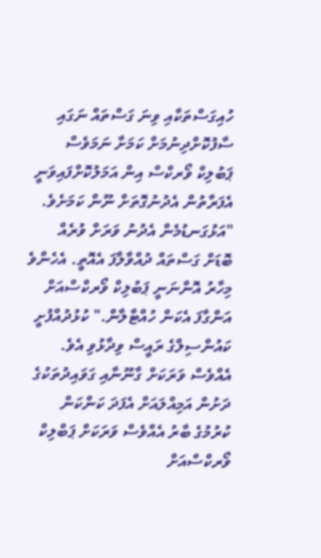ހުއިގަސްތަކާއި ވިނަ ގަސްތައް ނަގައި ސާފުކޮށްދިނުމަށް ކަމަށާ ނަމަވެސް ޕަބުލިކް ވޯރކްސް އިން އަމަލުކޮށްފައިވަނީ އެފަރާތުން އެދުނުގޮތަށް ނޫން ކަމަށެވެ.
"އަޅުގަނޑުމެން އެދުނު ވަރަށް ވުރެއް ބޮޑަށް ގަސްތައް ދުއްވާލާފަ އެއޮތީ. އެހެންވެ މިހާރު އޮންނަނީ ޕަބުލިކް ވޯރކްސްއަށް އަންގާފަ އެކަން ހުއްޓާލާން." ކުޅުދުއްފުށީ ކައުންސިލްގެ ރައީސް ވިދާޅުވި އެވެ.
އެއްވެސް ވަރަކަށް ގާނޫނާއި ގަވައިދުތަކުގެ ދަށުން އަމިއްލައަށް އެފަދަ ކަންކަން ކުރުމުގެ ބާރު އެއްވެސް ވަރަކަށް ޕަބްލިކް ވޯރކްސްއަށް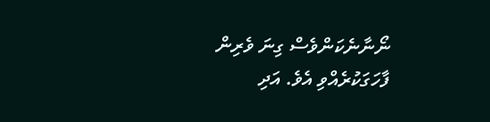ނޯނާނެކަންވެސް ގިނަ ވެރިން ފާހަގަކުރެއްވި އެވެ. އަދި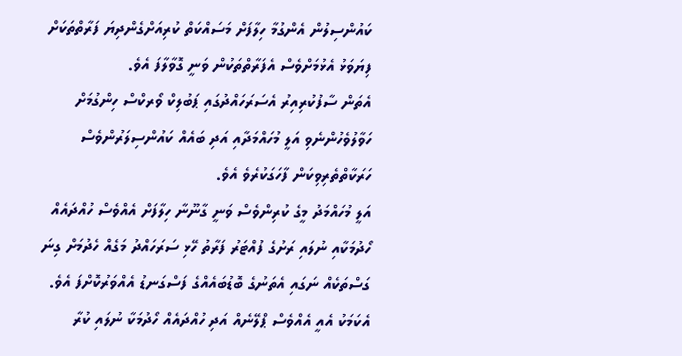ކައުންސިލުން އެންގުމާ ހިލާފަށް މަސައްކަތް ކުރިއަށްގެންދިޔަ ފަރާތްތަކަށް ފިޔަވަޅު އެޅުމަށްވެސް އެފަރާތްތަކުން ވަނީ ގޮވާލާފަ އެވެ.
އެތަން ސާފުކުރިއިރު އެސަރަހައްދުގައި ޕަބުލިކް ވޯރކްސް ހިންގުމަށް ހަވާލުވެހުންނެވި އަލީ މުހައްމަދާއި އަދި ބައެއް ކައުންސިލަރުންވެސް ހަރަކާތްތެރިވިކަން ފާހަގަކުރެވެ އެވެ.
އަލީ މުހައްމަދު މީގެ ކުރިންވެސް ވަނީ ގާނޫނާ ހިލާފަށް އެއްވެސް ހުއްދައެއް ހޯދުމަކާއި ނުލައި ރަށުގެ ފުއްޓަރު ފަރާތު ހޭޅި ސަރަހައްދު މަގެއް ހެދުމަށް ގިނަ ގަސްތަކެއް ނަގައި އެތަނުގެ ބޮޑުބައެއްގެ ފަސްގަނޑު އެއްވަރުކޮށްފަ އެވެ. އެކަމަކު އެއީ އެއްވެސް ޕްލޭނެއް އަދި ހުއްދައެއް ހޯދުމަކާ ނުލައި ކުރާ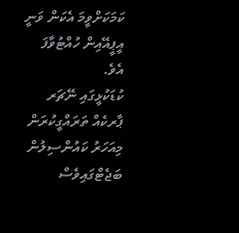ކަމަކަށްވީމަ އެކަން ވަނީ އީޕީއޭއިން ހުއްޓުވާފަ އެވެ.
ކުޑަކުޅީގައި ނޭޗަރ ޕާރކެއް ތަރައްގީކުރަން މިއަހަރު ކައުންސިލުން ބަޖެޓްގައިވެސް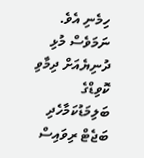ހިމެނި އެވެ. ނަމަވެސް މުޅި ދުނިޔެއަށް ދިމާވި ކޮވިޑްގެ ބަލިމަޑުކަމާހެދި ބަޖެޓް ރިވައިސް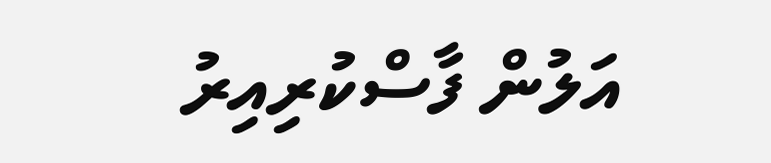އަލުން ފާސްކުރިއިރު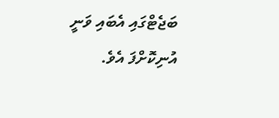ބަޖެޓްގައި އެބައި ވަނީ އުނިކޮށްފަ އެވެ.